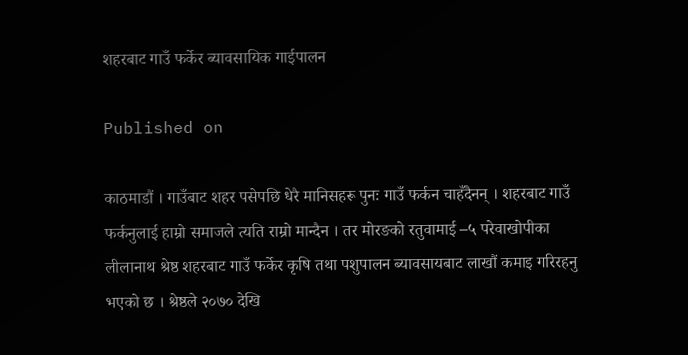शहरबाट गाउँ फर्केर ब्यावसायिक गाईपालन

Published on

काठमाडौं । गाउँबाट शहर पसेपछि धेरै मानिसहरू पुनः गाउँ फर्कन चाहँदैनन् । शहरबाट गाउँ फर्कनुलाई हाम्रो समाजले त्यति राम्रो मान्दैन । तर मोरङको रतुवामाई –५ परेवाखोपीका लीलानाथ श्रेष्ठ शहरबाट गाउँ फर्केर कृषि तथा पशुपालन ब्यावसायबाट लाखौं कमाइ गरिरहनु भएको छ । श्रेष्ठले २०७० देखि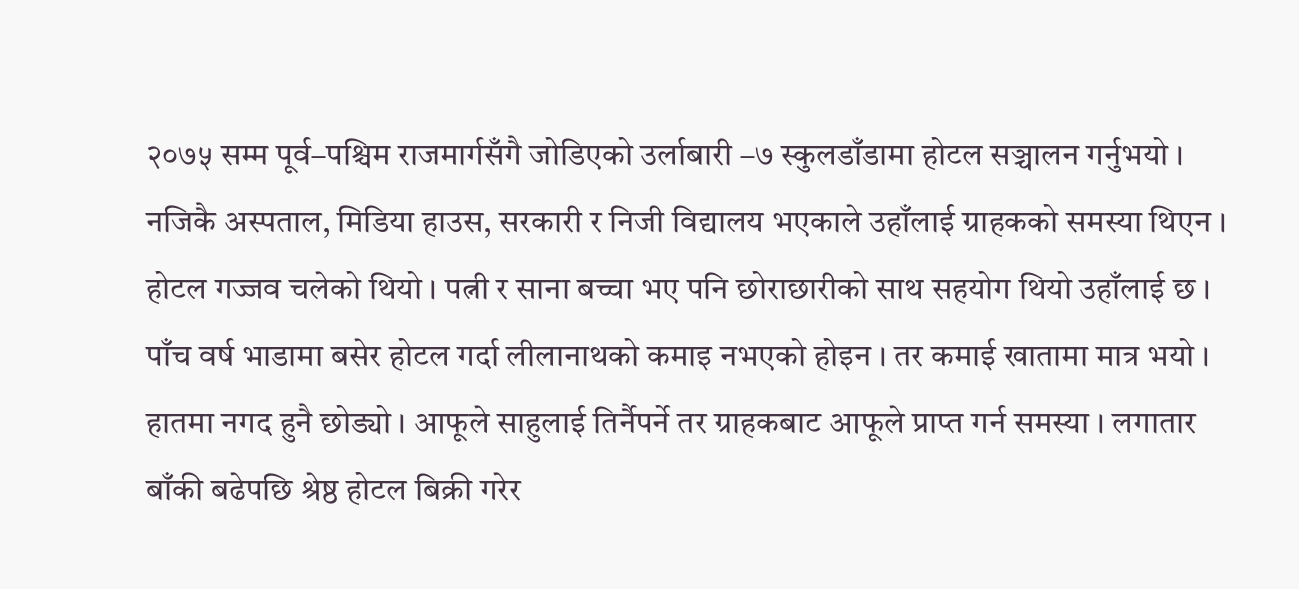२०७५ सम्म पूर्व–पश्चिम राजमार्गसँगै जोडिएको उर्लाबारी –७ स्कुलडाँडामा होटल सञ्चालन गर्नुभयो । नजिकै अस्पताल, मिडिया हाउस, सरकारी र निजी विद्यालय भएकाले उहाँलाई ग्राहकको समस्या थिएन । होटल गज्जव चलेको थियो । पत्नी र साना बच्चा भए पनि छोराछारीको साथ सहयोग थियो उहाँलाई छ । पाँच वर्ष भाडामा बसेर होटल गर्दा लीलानाथको कमाइ नभएको होइन । तर कमाई खातामा मात्र भयो । हातमा नगद हुनै छोड्यो । आफूले साहुलाई तिर्नैपर्ने तर ग्राहकबाट आफूले प्राप्त गर्न समस्या । लगातार बाँकी बढेपछि श्रेष्ठ होटल बिक्री गरेर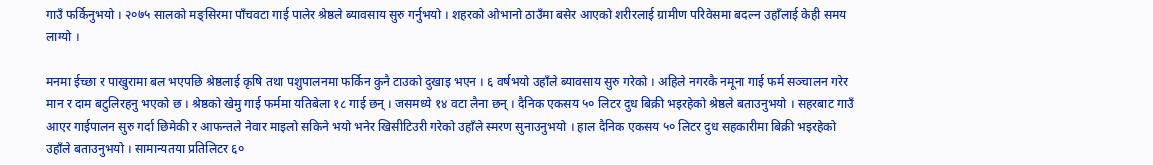गाउँ फर्किनुभयो । २०७५ सालको मङ्सिरमा पाँचवटा गाई पालेर श्रेष्ठले ब्यावसाय सुरु गर्नुभयो । शहरको ओभानो ठाउँमा बसेर आएको शरीरलाई ग्रामीण परिवेसमा बदल्न उहाँलाई केही समय लाग्यो ।

मनमा ईच्छा र पाखुरामा बल भएपछि श्रेष्ठलाई कृषि तथा पशुपालनमा फर्किन कुनै टाउको दुखाइ भएन । ६ वर्षभयो उहाँले ब्यावसाय सुरु गरेको । अहिले नगरकै नमूना गाई फर्म सञ्चालन गरेर मान र दाम बटुलिरहनु भएको छ । श्रेष्ठको खेमु गाई फर्ममा यतिबेला १८ गाई छन् । जसमध्ये १४ वटा लैना छन् । दैनिक एकसय ५० लिटर दुध बिक्री भइरहेको श्रेष्ठले बताउनुभयो । सहरबाट गाउँ आएर गाईपालन सुरु गर्दा छिमेकी र आफन्तले नेवार माइलो सकिने भयो भनेर खिसीटिउरी गरेको उहाँले स्मरण सुनाउनुभयो । हाल दैनिक एकसय ५० लिटर दुध सहकारीमा बिक्री भइरहेको उहाँले बताउनुभयो । सामान्यतया प्रतिलिटर ६०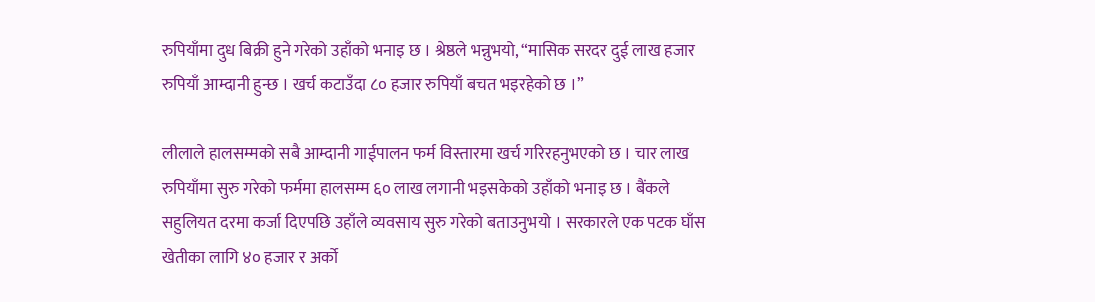रुपियाँमा दुध बिक्री हुने गरेको उहाँको भनाइ छ । श्रेष्ठले भन्नुभयो, “मासिक सरदर दुई लाख हजार रुपियाँ आम्दानी हुन्छ । खर्च कटाउँदा ८० हजार रुपियाँ बचत भइरहेको छ ।”

लीलाले हालसम्मको सबै आम्दानी गाईपालन फर्म विस्तारमा खर्च गरिरहनुभएको छ । चार लाख रुपियाँमा सुरु गरेको फर्ममा हालसम्म ६० लाख लगानी भइसकेको उहाँको भनाइ छ । बैंकले सहुलियत दरमा कर्जा दिएपछि उहाँले व्यवसाय सुरु गरेको बताउनुभयो । सरकारले एक पटक घाँस खेतीका लागि ४० हजार र अर्को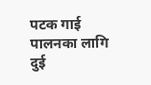पटक गाई पालनका लागि दुई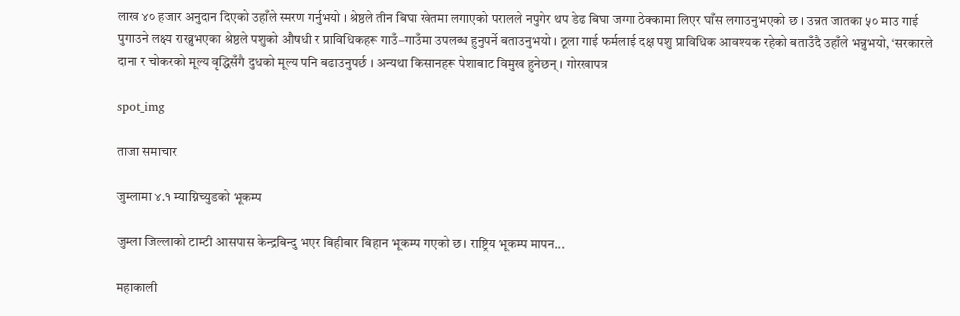लाख ४० हजार अनुदान दिएको उहाँले स्मरण गर्नुभयो । श्रेष्ठले तीन बिघा खेतमा लगाएको परालले नपुगेर थप डेढ बिघा जग्गा ठेक्कामा लिएर घाँस लगाउनुभएको छ । उन्नत जातका ५० माउ गाई पुगाउने लक्ष्य राख्नुभएका श्रेष्ठले पशुको औषधी र प्राविधिकहरू गाउँ–गाउँमा उपलब्ध हुनुपर्ने बताउनुभयो । ठूला गाई फर्मलाई दक्ष पशु प्राविधिक आवश्यक रहेको बताउँदै उहाँले भन्नुभयो, ‘सरकारले दाना र चोकरको मूल्य वृद्धिसँगै दुधको मूल्य पनि बढाउनुपर्छ । अन्यथा किसानहरू पेशाबाट विमुख हुनेछन् । गोरखापत्र

spot_img

ताजा समाचार

जुम्लामा ४.१ म्याग्निच्युडको भूकम्प

जुम्ला जिल्लाको टाम्टी आसपास केन्द्रबिन्दु भएर बिहीबार बिहान भूकम्प गएको छ। राष्ट्रिय भूकम्प मापन...

महाकाली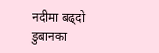नदीमा बढ्दो डुबानका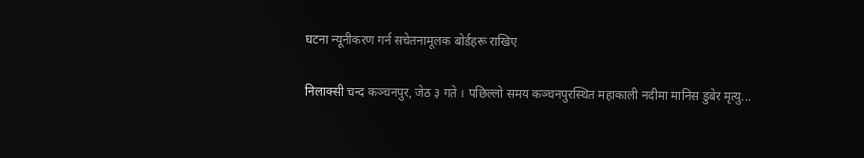घटना न्यूनीकरण गर्न सचेतनामूलक बोर्डहरू राखिए

निलाक्सी चन्द कञ्चनपुर, जेठ ३ गते । पछिल्लो समय कञ्चनपुरस्थित महाकाली नदीमा मानिस डुबेर मृत्यु...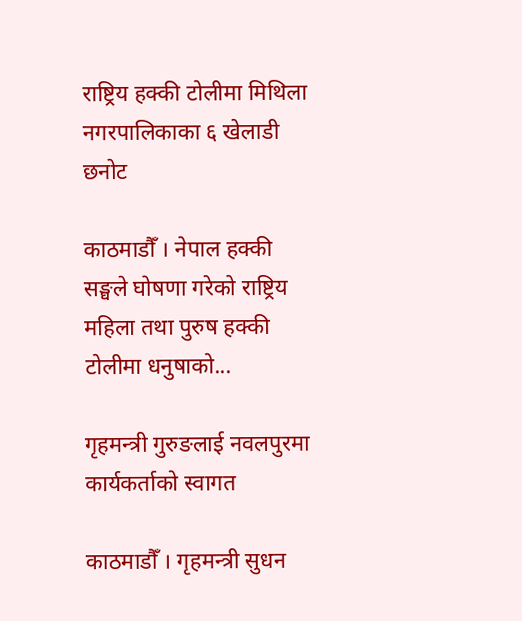राष्ट्रिय हक्की टोलीमा मिथिला नगरपालिकाका ६ खेलाडी छनोट

काठमाडौँ । नेपाल हक्की सङ्घले घोषणा गरेको राष्ट्रिय महिला तथा पुरुष हक्की टोलीमा धनुषाको...

गृहमन्त्री गुरुङलाई नवलपुरमा कार्यकर्ताको स्वागत

काठमाडौँ । गृहमन्त्री सुधन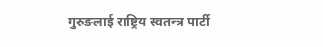गुरुङलाई राष्ट्रिय स्वतन्त्र पार्टी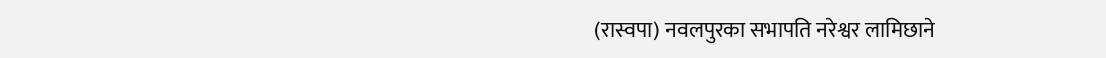(रास्वपा) नवलपुरका सभापति नरेश्वर लामिछाने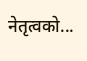नेतृत्वको...